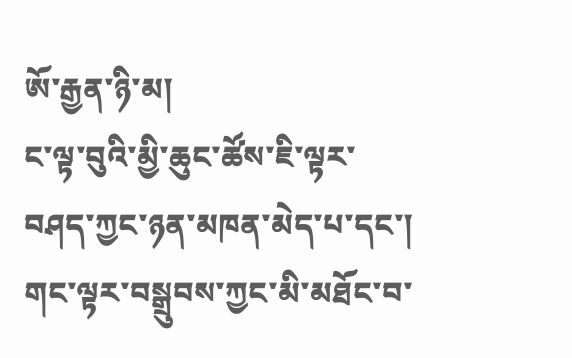ཨོ་རྒྱན་ཉི་མ།
ང་ལྟ་བུའི་མྱི་ཆུང་ཚོས་ཇི་ལྟར་བཤད་ཀྱང་ཉན་མཁན་མེད་པ་དང་། གང་ལྟར་བསྒྲུབས་ཀྱང་མི་མཐོང་བ་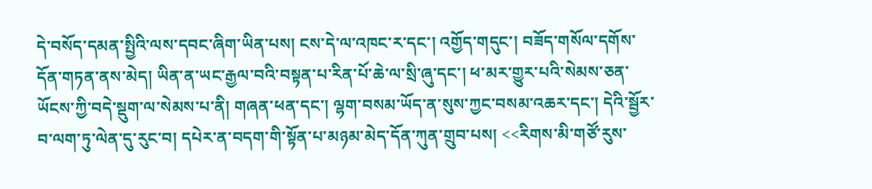དེ་བསོད་དམན་སྤྱིའི་ལས་དབང་ཞིག་ཡིན་པས། ངས་དེ་ལ་འཁང་ར་དང་། འགྱོད་གདུང་། བཟོད་གསོལ་དགོས་དོན་གཏན་ནས་མེད། ཡིན་ན་ཡང་རྒྱལ་བའི་བསྟན་པ་རིན་པོ་ཆེ་ལ་སྲི་ཞུ་དང་། ཕ་མར་གྱུར་པའི་སེམས་ཅན་ཡོངས་ཀྱི་བདེ་སྡུག་ལ་སེམས་པ་ནི། གཞན་ཕན་དང་། ལྷག་བསམ་ཡོད་ན་སུས་ཀྱང་བསམ་འཆར་དང་། དེའི་སྦྱོར་བ་ལག་ཏུ་ལེན་དུ་རུང་བ། དཔེར་ན་བདག་གི་སྟོན་པ་མཉམ་མེད་དོན་ཀུན་གྲུབ་པས། <<རིགས་མི་གཙོ་རུས་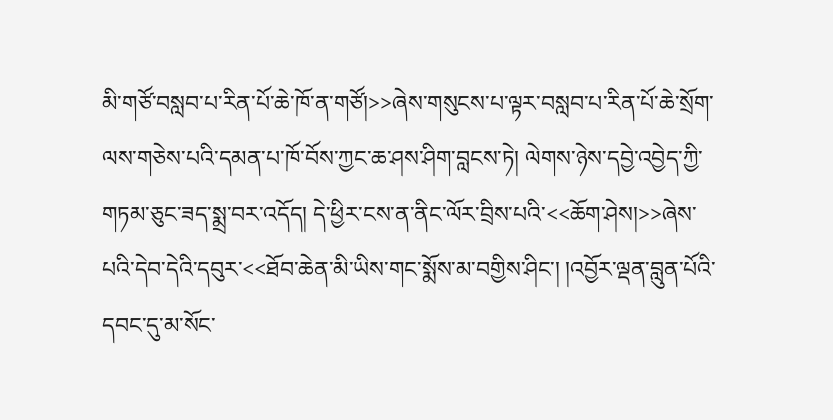མི་གཙོ་བསླབ་པ་རིན་པོ་ཆེ་ཁོ་ན་གཙོ།>>ཞེས་གསུངས་པ་ལྟར་བསླབ་པ་རིན་པོ་ཆེ་སྲོག་ལས་གཅེས་པའི་དམན་པ་ཁོ་བོས་ཀྱང་ཆ་ཤས་ཤིག་བླངས་ཏེ། ལེགས་ཉེས་དབྱེ་འབྱེད་ཀྱི་གཏམ་ཅུང་ཟད་སྨྲ་བར་འདོད། དེ་ཕྱིར་ངས་ན་ནིང་ལོར་བྲིས་པའི་<<ཆོག་ཤེས།>>ཞེས་པའི་དེབ་དེའི་དབུར་<<ཐོབ་ཆེན་མི་ཡིས་གང་སྨོས་མ་བགྱིས་ཤིང་། །འབྱོར་ལྡན་བླུན་པོའི་དབང་དུ་མ་སོང་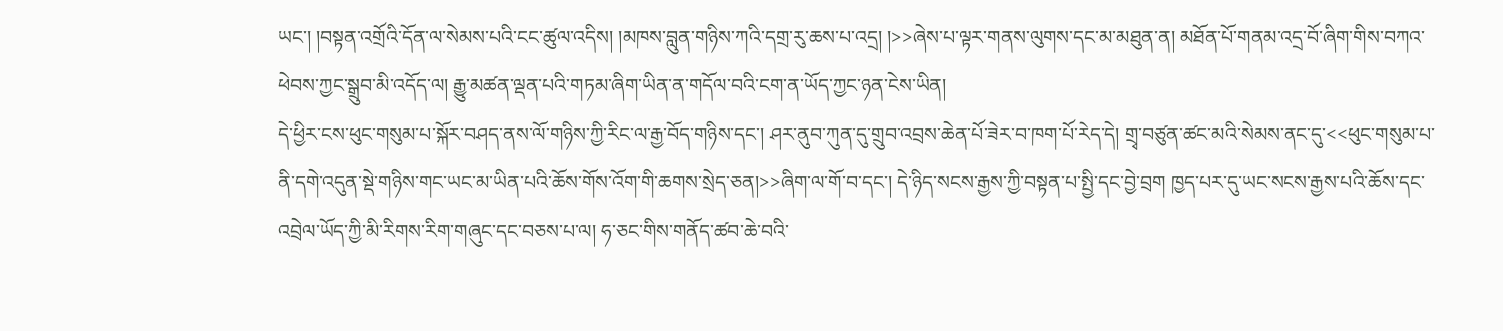ཡང་། །བསྟན་འགྲོའི་དོན་ལ་སེམས་པའི་ངང་ཚུལ་འདིས། །མཁས་བླུན་གཉིས་ཀའི་དགྲ་རུ་ཆས་པ་འདྲ། །>>ཞེས་པ་ལྟར་གནས་ལུགས་དང་མ་མཐུན་ན། མཐོན་པོ་གནམ་འདྲ་བོ་ཞིག་གིས་བཀའ་ཕེབས་ཀྱང་སྒྲུབ་མི་འདོད་ལ། རྒྱུ་མཚན་ལྡན་པའི་གཏམ་ཞིག་ཡིན་ན་གདོལ་བའི་ངག་ན་ཡོད་ཀྱང་ཉན་ངེས་ཡིན།
དེ་ཕྱིར་ངས་ཕུང་གསུམ་པ་སྐོར་བཤད་ནས་ལོ་གཉིས་ཀྱི་རིང་ལ་རྒྱ་བོད་གཉིས་དང་། ཤར་ནུབ་ཀུན་དུ་གྲུབ་འབྲས་ཆེན་པོ་ཟེར་བ་ཁག་པོ་རེད་དེ། གྲྭ་བཙུན་ཚང་མའི་སེམས་ནང་དུ་<<ཕུང་གསུམ་པ་ནི་དགེ་འདུན་སྡེ་གཉིས་གང་ཡང་མ་ཡིན་པའི་ཆོས་གོས་འོག་གི་ཆགས་སྲེད་ཅན།>>ཞིག་ལ་གོ་བ་དང་། དེ་ཉིད་སངས་རྒྱས་ཀྱི་བསྟན་པ་སྤྱི་དང་བྱེ་བྲག ཁྱད་པར་དུ་ཡང་སངས་རྒྱས་པའི་ཆོས་དང་འབྲེལ་ཡོད་ཀྱི་མི་རིགས་རིག་གཞུང་དང་བཅས་པ་ལ། ཧ་ཅང་གིས་གནོད་ཚབ་ཆེ་བའི་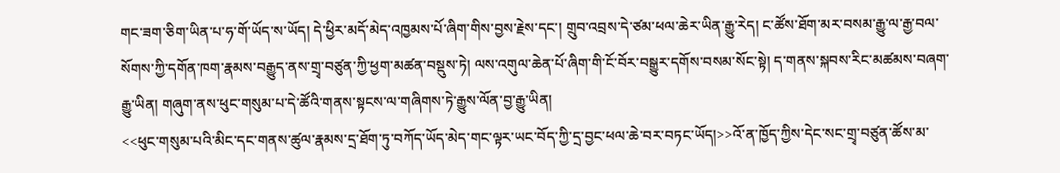གང་ཟག་ཅིག་ཡིན་པ་ཧ་གོ་ཡོད་ས་ཡོད། དེ་ཕྱིར་མདོ་མེད་འཁྱམས་པོ་ཞིག་གིས་བྱས་རྗེས་དང་། གྲུབ་འབྲས་དེ་ཙམ་ཕལ་ཆེར་ཡིན་རྒྱུ་རེད། ང་ཚོས་ཐོག་མར་བསམ་རྒྱུ་ལ་རྒྱ་བལ་སོགས་ཀྱི་དགོན་ཁག་རྣམས་བརྒྱུད་ནས་གྲྭ་བཙུན་ཀྱི་ཕྱག་མཚན་བསྡུས་ཏེ། ལས་འགུལ་ཆེན་པོ་ཞིག་གི་ངོ་བོར་བསྒྱུར་དགོས་བསམ་སོང་སྟེ། ད་གནས་སྐབས་རིང་མཚམས་བཞག་རྒྱུ་ཡིན། གཞུག་ནས་ཕུང་གསུམ་པ་དེ་ཚོའི་གནས་སྟངས་ལ་གཞིགས་ཏེ་རྒྱུས་ལོན་བྱ་རྒྱུ་ཡིན།
<<ཕུང་གསུམ་པའི་མིང་དང་གནས་ཚུལ་རྣམས་དྲ་ཐོག་ཏུ་བཀོད་ཡོད་མེད་གང་ལྟར་ཡང་བོད་ཀྱི་དྲ་བྱང་ཕལ་ཆེ་བར་བཏང་ཡོད།>>འོ་ན་ཁྱོད་ཀྱིས་དེང་སང་གྲྭ་བཙུན་ཚོས་མ་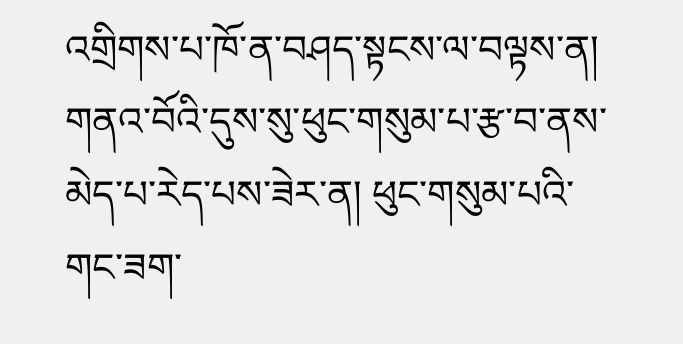འགྲིགས་པ་ཁོ་ན་བཤད་སྟངས་ལ་བལྟས་ན། གནའ་བོའི་དུས་སུ་ཕུང་གསུམ་པ་རྩ་བ་ནས་མེད་པ་རེད་པས་ཟེར་ན། ཕུང་གསུམ་པའི་གང་ཟག་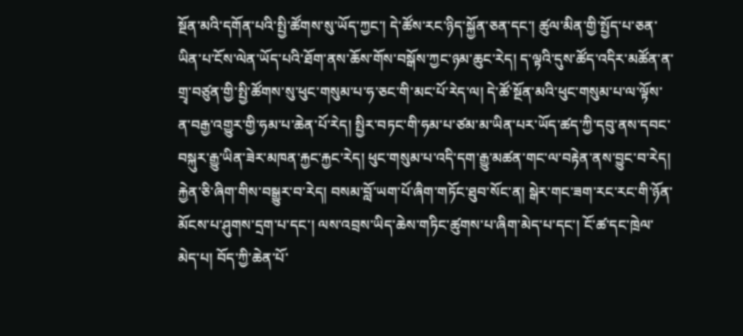སྔོན་མའི་དགོན་པའི་སྤྱི་ཚོགས་སུ་ཡོད་ཀྱང་། དེ་ཚོས་རང་ཉིད་སྐྱོན་ཅན་དང་། ཚུལ་མིན་གྱི་སྤྱོད་པ་ཅན་ཡིན་པ་ངོས་ལེན་ཡོད་པའི་ཐོག་ནས་ཆོས་གོས་བསྒོས་ཀྱང་ཉམ་ཆུང་རེད། ད་ལྟའི་དུས་ཚོད་འདིར་མཚོན་ན་གྲྭ་བཙུན་གྱི་སྤྱི་ཚོགས་སུ་ཕུང་གསུམ་པ་ཧ་ཅང་གི་མང་པོ་རེད་ལ། དེ་ཚོ་སྔོན་མའི་ཕུང་གསུམ་པ་ལ་ལྟོས་ན་བརྒྱ་འགྱུར་གྱི་ཧམ་པ་ཆེན་པོ་རེད། སྤྱིར་བཏང་གི་ཧམ་པ་ཙམ་མ་ཡིན་པར་ཡོད་ཚད་ཀྱི་དབུ་ནས་དབང་བསྐུར་རྒྱུ་ཡིན་ཟེར་མཁན་རྐྱང་རྐྱང་རེད། ཕུང་གསུམ་པ་འདི་དག་རྒྱུ་མཚན་གང་ལ་བརྟེན་ནས་བྱུང་བ་རེད། རྐྱེན་ཅི་ཞིག་གིས་བསྒྱུར་བ་རེད། བསམ་བློ་ཡག་པོ་ཞིག་གཏོང་ཐུབ་སོང་ན། སྒེར་གང་ཟག་རང་རང་གི་ཉོན་མོངས་པ་ཤུགས་དྲག་པ་དང་། ལས་འབྲས་ཡིད་ཆེས་གཏིང་ཚུགས་པ་ཞིག་མེད་པ་དང་། ངོ་ཚ་དང་ཁྲེལ་མེད་པ། བོད་ཀྱི་ཆེན་པོ་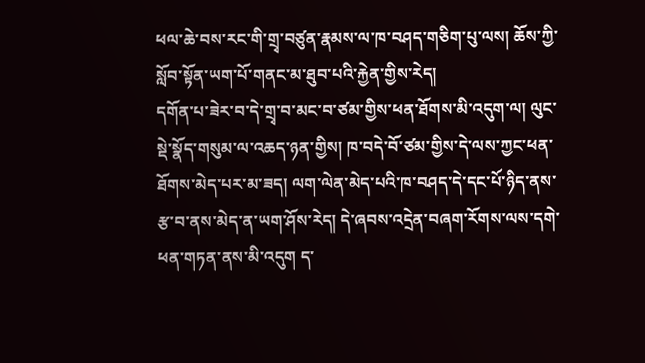ཕལ་ཆེ་བས་རང་གི་གྲྭ་བཙུན་རྣམས་ལ་ཁ་བཤད་གཅིག་པུ་ལས། ཆོས་ཀྱི་སློབ་སྟོན་ཡག་པོ་གནང་མ་ཐུབ་པའི་རྐྱེན་གྱིས་རེད།
དགོན་པ་ཟེར་བ་དེ་གྲྭ་བ་མང་བ་ཙམ་གྱིས་ཕན་ཐོགས་མི་འདུག་ལ། ལུང་སྡེ་སྣོད་གསུམ་ལ་འཆད་ཉན་གྱིས། ཁ་བདེ་བོ་ཙམ་གྱིས་དེ་ལས་ཀྱང་ཕན་ཐོགས་མེད་པར་མ་ཟད། ལག་ལེན་མེད་པའི་ཁ་བཤད་དེ་དང་པོ་ཉིད་ནས་རྩ་བ་ནས་མེད་ན་ཡག་ཤོས་རེད། དེ་ཞབས་འདྲེན་བཞག་རོགས་ལས་དགེ་ཕན་གཏན་ནས་མི་འདུག ད་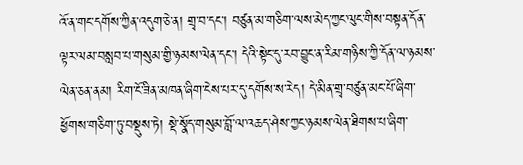འོ་ན་གང་དགོས་ཀྱིན་འདུག་ཅེ་ན། གྲྭ་བ་དང་། བཙུན་མ་གཅིག་ལས་མེད་ཀྱང་ལུང་གིས་བསྟན་དོན་ལྟར་ལམ་བསླབ་པ་གསུམ་གྱི་ཉམས་ལེན་དང་། དེའི་སྟེང་དུ་རབ་བྱུང་ན་རིམ་གཉིས་ཀྱི་དོན་ལ་ཉམས་ལེན་ཅན་ནམ། རིག་ངོ་ཟིན་མཁན་ཞིག་ངེས་པར་དུ་དགོས་ས་རེད། དེ་མིན་གྲྭ་བཙུན་མང་པོ་ཞིག་ཕྱོགས་གཅིག་ཏུ་བསྡུས་ཏེ། སྡེ་སྣོད་གསུམ་བློ་ལ་འཆད་ཤེས་ཀྱང་ཉམས་ལེན་ཐིགས་པ་ཞིག་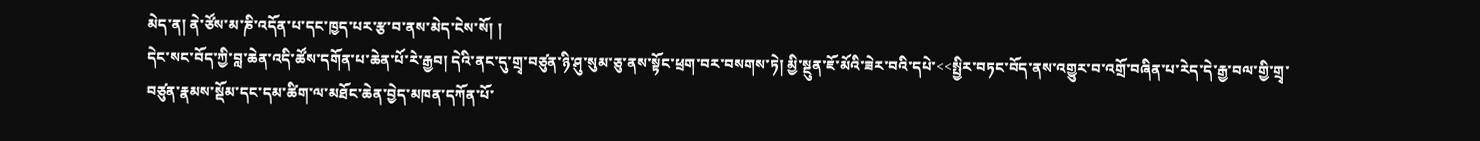མེད་ན། ནེ་ཙོས་མ་ཎི་འདོན་པ་དང་ཁྱད་པར་རྩ་བ་ནས་མེད་ངེས་སོ། །
དེང་སང་བོད་ཀྱི་བླ་ཆེན་འདི་ཚོས་དགོན་པ་ཆེན་པོ་རེ་རྒྱབ། དེའི་ནང་དུ་གྲྭ་བཙུན་ཉི་ཤུ་སུམ་ཅུ་ནས་སྟོང་ཕྲག་བར་བསགས་ཏེ། མྱི་སྔུན་ཇོ་མོའི་ཟེར་བའི་དཔེ་<<སྤྱིར་བཏང་བོད་ནས་འགྱུར་བ་འགྲོ་བཞིན་པ་རེད་དེ་རྒྱ་བལ་གྱི་གྲྭ་བཙུན་རྣམས་སྡོམ་དང་དམ་ཚིག་ལ་མཐོང་ཆེན་བྱེད་མཁན་དཀོན་པོ་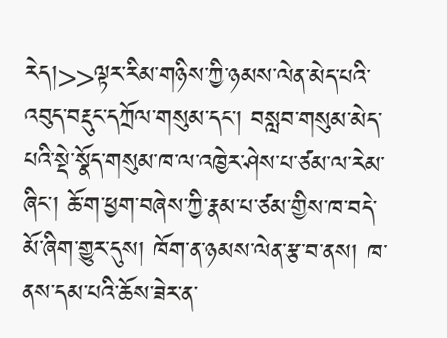རེད།>>ལྟར་རིམ་གཉིས་ཀྱི་ཉམས་ལེན་མེད་པའི་འབུད་བརྡུང་དཀྲོལ་གསུམ་དང་། བསླབ་གསུམ་མེད་པའི་སྡེ་སྣོད་གསུམ་ཁ་ལ་འཁྱེར་ཤེས་པ་ཙམ་ལ་རེམ་ཞིང་། ཆོ་ག་ཕྱག་བཞེས་ཀྱི་རྣམ་པ་ཙམ་གྱིས་ཁ་བདེ་མོ་ཞིག་གྱུར་དུས། ཁོག་ན་ཉམས་ལེན་རྩ་བ་ནས། ཁ་ནས་དམ་པའི་ཆོས་ཟེར་ན་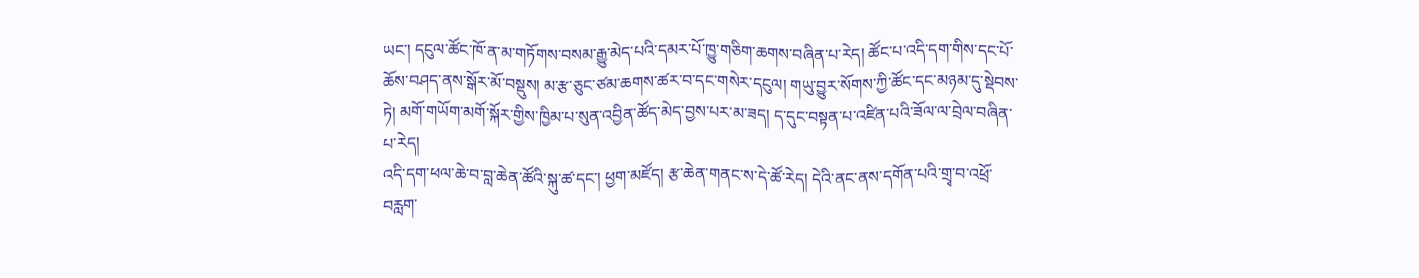ཡང་། དངུལ་ཚོང་ཁོ་ན་མ་གཏོགས་བསམ་རྒྱུ་མེད་པའི་དམར་པོ་ཁྱུ་གཅིག་ཆགས་བཞིན་པ་རེད། ཚོང་པ་འདི་དག་གིས་དང་པོ་ཆོས་བཤད་ནས་སྒོར་མོ་བསྡུས། མ་རྩ་ཅུང་ཙམ་ཆགས་ཚར་བ་དང་གསེར་དངུལ། གཡུ་བྱུར་སོགས་ཀྱི་ཚོང་དང་མཉམ་དུ་སྡེབས་ཏེ། མགོ་གཡོག་མགོ་སྐོར་གྱིས་ཁྱིམ་པ་སུན་འབྱིན་ཚོད་མེད་བྱས་པར་མ་ཟད། ད་དུང་བསྟན་པ་འཛིན་པའི་ཟོལ་ལ་བྲེལ་བཞིན་པ་རེད།
འདི་དག་ཕལ་ཆེ་བ་བླ་ཆེན་ཚོའི་སྐུ་ཚ་དང་། ཕྱག་མཛོད། རྩ་ཆེན་གནང་ས་དེ་ཚོ་རེད། དེའི་ནང་ནས་དགོན་པའི་གྲྭ་བ་འཕྲོ་བརླག་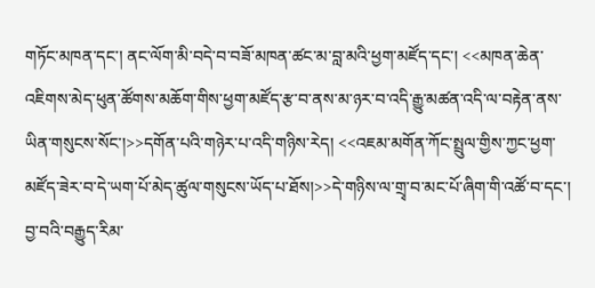གཏོང་མཁན་དང་། ནང་ལོག་མི་བདེ་བ་བཟོ་མཁན་ཚང་མ་བླ་མའི་ཕྱག་མཛོད་དང་། <<མཁན་ཆེན་འཇིགས་མེད་ཕུན་ཚོགས་མཆོག་གིས་ཕྱག་མཛོད་རྩ་བ་ནས་མ་ཉར་བ་འདི་རྒྱུ་མཚན་འདི་ལ་བརྟེན་ནས་ཡིན་གསུངས་སོང་།>>དགོན་པའི་གཉེར་པ་འདི་གཉིས་རེད། <<འཇམ་མགོན་ཀོང་སྤྲུལ་གྱིས་ཀྱང་ཕྱག་མཛོད་ཟེར་བ་དེ་ཡག་པོ་མེད་ཚུལ་གསུངས་ཡོད་པ་ཐོས།>>དེ་གཉིས་ལ་གྲྭ་བ་མང་པོ་ཞིག་གི་འཚོ་བ་དང་། བྱ་བའི་བརྒྱུད་རིམ་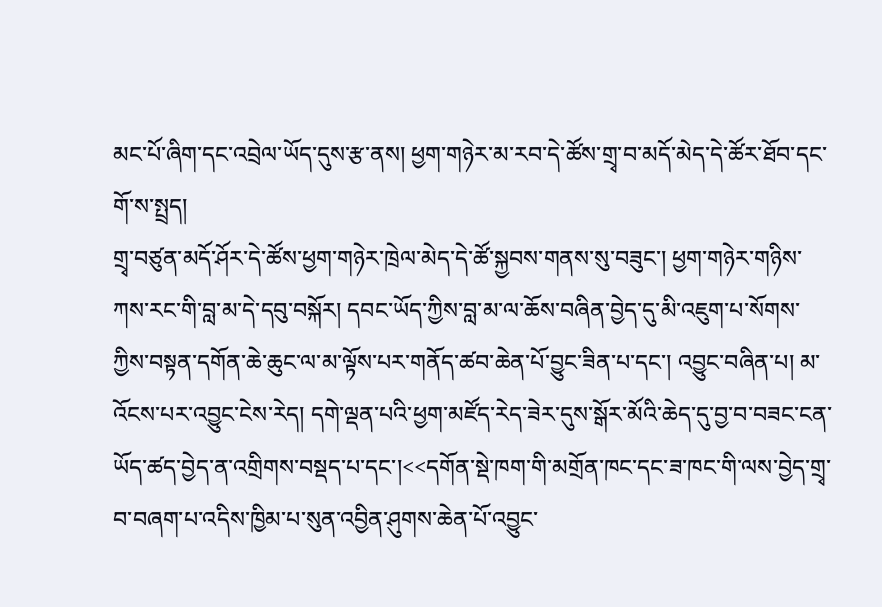མང་པོ་ཞིག་དང་འབྲེལ་ཡོད་དུས་རྩ་ནས། ཕྱག་གཉེར་མ་རབ་དེ་ཚོས་གྲྭ་བ་མདོ་མེད་དེ་ཚོར་ཐོབ་དང་གོ་ས་སྤྲད།
གྲྭ་བཙུན་མདོ་ཤོར་དེ་ཚོས་ཕྱག་གཉེར་ཁྲེལ་མེད་དེ་ཚོ་སྐྱབས་གནས་སུ་བཟུང་། ཕྱག་གཉེར་གཉིས་ཀས་རང་གི་བླ་མ་དེ་དབུ་བསྐོར། དབང་ཡོད་ཀྱིས་བླ་མ་ལ་ཆོས་བཞིན་བྱེད་དུ་མི་འཇུག་པ་སོགས་ཀྱིས་བསྟན་དགོན་ཆེ་ཆུང་ལ་མ་ལྟོས་པར་གནོད་ཚབ་ཆེན་པོ་བྱུང་ཟིན་པ་དང་། འབྱུང་བཞིན་པ། མ་འོངས་པར་འབྱུང་ངེས་རེད། དགེ་ལྡན་པའི་ཕྱག་མཛོད་རེད་ཟེར་དུས་སྒོར་མོའི་ཆེད་དུ་བྱ་བ་བཟང་ངན་ཡོད་ཚད་བྱེད་ན་འགྲིགས་བསྡད་པ་དང་།<<དགོན་སྡེ་ཁག་གི་མགྲོན་ཁང་དང་ཟ་ཁང་གི་ལས་བྱེད་གྲྭ་བ་བཞག་པ་འདིས་ཁྱིམ་པ་སུན་འབྱིན་ཤུགས་ཆེན་པོ་འབྱུང་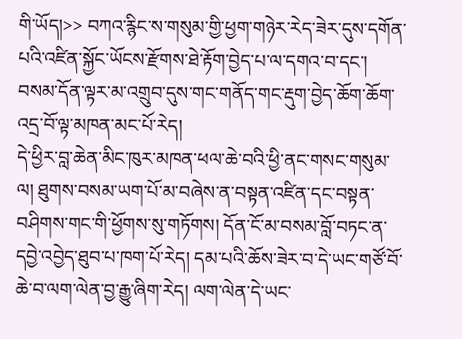གི་ཡོད།>> བཀའ་རྙིང་ས་གསུམ་གྱི་ཕྱག་གཉེར་རེད་ཟེར་དུས་དགོན་པའི་འཛིན་སྐྱོང་ཡོངས་རྫོགས་ཐེ་རྟོག་བྱེད་པ་ལ་དགའ་བ་དང་། བསམ་དོན་ལྟར་མ་འགྲུབ་དུས་གང་གནོད་གང་རྡུག་བྱེད་ཆོག་ཆོག་འདྲ་བོ་ལྟ་མཁན་མང་པོ་རེད།
དེ་ཕྱིར་བླ་ཆེན་མིང་ཁུར་མཁན་ཕལ་ཆེ་བའི་ཕྱི་ནང་གསང་གསུམ་ལ། ཐུགས་བསམ་ཡག་པོ་མ་བཞེས་ན་བསྟན་འཛིན་དང་བསྟན་བཤིགས་གང་གི་ཕྱོགས་སུ་གཏོགས། དོན་ངོ་མ་བསམ་བློ་བཏང་ན་དབྱེ་འབྱེད་ཐུབ་པ་ཁག་པོ་རེད། དམ་པའི་ཆོས་ཟེར་བ་དེ་ཡང་གཙོ་བོ་ཆེ་བ་ལག་ལེན་བྱ་རྒྱུ་ཞིག་རེད། ལག་ལེན་དེ་ཡང་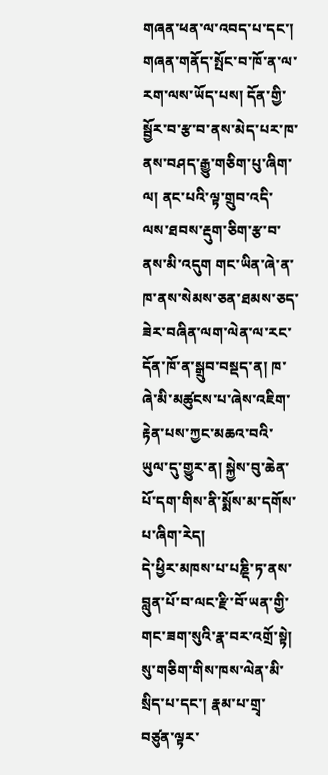གཞན་ཕན་ལ་འབད་པ་དང་། གཞན་གནོད་སྤོང་བ་ཁོ་ན་ལ་རག་ལས་ཡོད་པས། དོན་གྱི་སྦྱོར་བ་རྩ་བ་ནས་མེད་པར་ཁ་ནས་བཤད་རྒྱུ་གཅིག་པུ་ཞིག་ལ། ནང་པའི་ལྟ་གྲུབ་འདི་ལས་ཐབས་རྡུག་ཅིག་རྩ་བ་ནས་མི་འདུག གང་ཡིན་ཞེ་ན་ཁ་ནས་སེམས་ཅན་ཐམས་ཅད་ཟེར་བཞིན་ལག་ལེན་ལ་རང་དོན་ཁོ་ན་སྒྲུབ་བསྡད་ན། ཁ་ཞེ་མི་མཚུངས་པ་ཞེས་འཇིག་རྟེན་པས་ཀྱང་མཆའ་བའི་ཡུལ་དུ་གྱུར་ན། སྐྱེས་བུ་ཆེན་པོ་དག་གིས་ནི་སྨོས་མ་དགོས་པ་ཞིག་རེད།
དེ་ཕྱིར་མཁས་པ་པཎྡི་ཏ་ནས་བླུན་པོ་བ་ལང་རྫི་བོ་ཡན་གྱི་གང་ཟག་སུའི་རྣ་བར་འགྲོ་སྟེ། སུ་གཅིག་གིས་ཁས་ལེན་མི་སྲིད་པ་དང་། རྣམ་པ་གྲྭ་བཙུན་ལྟར་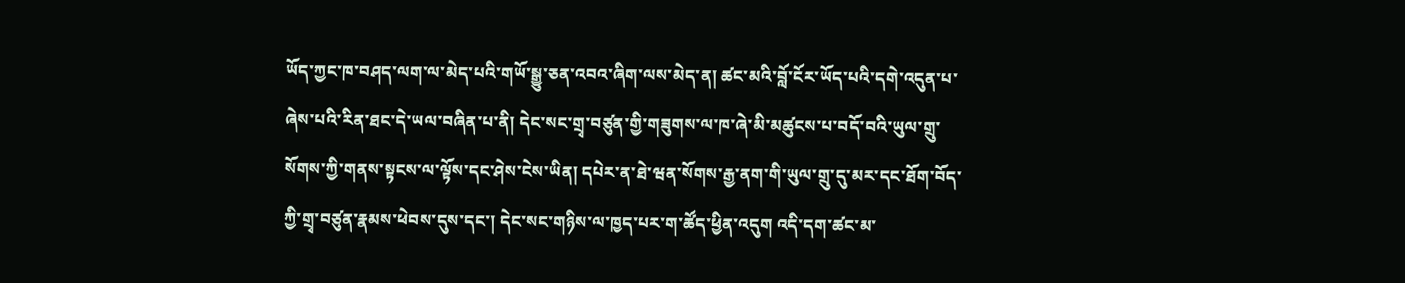ཡོད་ཀྱང་ཁ་བཤད་ལག་ལ་མེད་པའི་གཡོ་སྒྱུ་ཅན་འབའ་ཞིག་ལས་མེད་ན། ཚང་མའི་བློ་ངོར་ཡོད་པའི་དགེ་འདུན་པ་ཞེས་པའི་རིན་ཐང་དེ་ཡལ་བཞིན་པ་ནི། དེང་སང་གྲྭ་བཙུན་གྱི་གཟུགས་ལ་ཁ་ཞེ་མི་མཚུངས་པ་བདོ་བའི་ཡུལ་གྲུ་སོགས་ཀྱི་གནས་སྟངས་ལ་ལྟོས་དང་ཤེས་ངེས་ཡིན། དཔེར་ན་ཐེ་ཝན་སོགས་རྒྱ་ནག་གི་ཡུལ་གྲུ་དུ་མར་དང་ཐོག་བོད་ཀྱི་གྲྭ་བཙུན་རྣམས་ཕེབས་དུས་དང་། དེང་སང་གཉིས་ལ་ཁྱད་པར་ག་ཚོད་ཕྱིན་འདུག འདི་དག་ཚང་མ་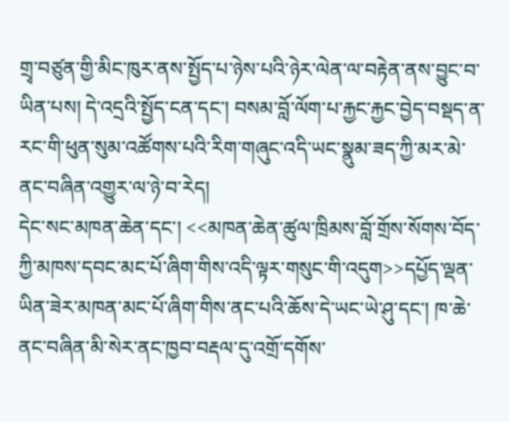གྲྭ་བཙུན་གྱི་མིང་ཁུར་ནས་སྤྱོད་པ་ཉེས་པའི་ཉེར་ལེན་ལ་བརྟེན་ནས་བྱུང་བ་ཡིན་པས། དེ་འདྲའི་སྤྱོད་ངན་དང་། བསམ་བློ་ལོག་པ་རྐྱང་རྐྱང་བྱེད་བསྡད་ན་རང་གི་ཕུན་སུམ་འཚོགས་པའི་རིག་གཞུང་འདི་ཡང་སྣུམ་ཟད་ཀྱི་མར་མེ་ནང་བཞིན་འགྱུར་ལ་ཉེ་བ་རེད།
དེང་སང་མཁན་ཆེན་དང་། <<མཁན་ཆེན་ཚུལ་ཁྲིམས་བློ་གྲོས་སོགས་བོད་ཀྱི་མཁས་དབང་མང་པོ་ཞིག་གིས་འདི་ལྟར་གསུང་གི་འདུག>>དཔྱོད་ལྡན་ཡིན་ཟེར་མཁན་མང་པོ་ཞིག་གིས་ནང་པའི་ཆོས་དེ་ཡང་ཡེ་ཤུ་དང་། ཁ་ཆེ་ནང་བཞིན་མི་སེར་ནང་ཁྱབ་བརྡལ་དུ་འགྲོ་དགོས་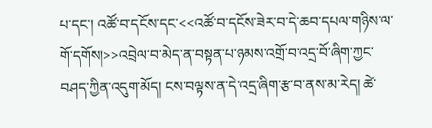པ་དང་། འཚོ་བ་དངོས་དང་<<འཚོ་བ་དངོས་ཟེར་བ་དེ་ཆབ་དཔལ་གཉིས་ལ་གོ་དགོས།>>འབྲེལ་བ་མེད་ན་བསྟན་པ་ཉམས་འགྲོ་བ་འདྲ་བོ་ཞིག་ཀྱང་བཤད་ཀྱིན་འདུག་མོད། ངས་བལྟས་ན་དེ་འདྲ་ཞིག་རྩ་བ་ནས་མ་རེད། ཚེ་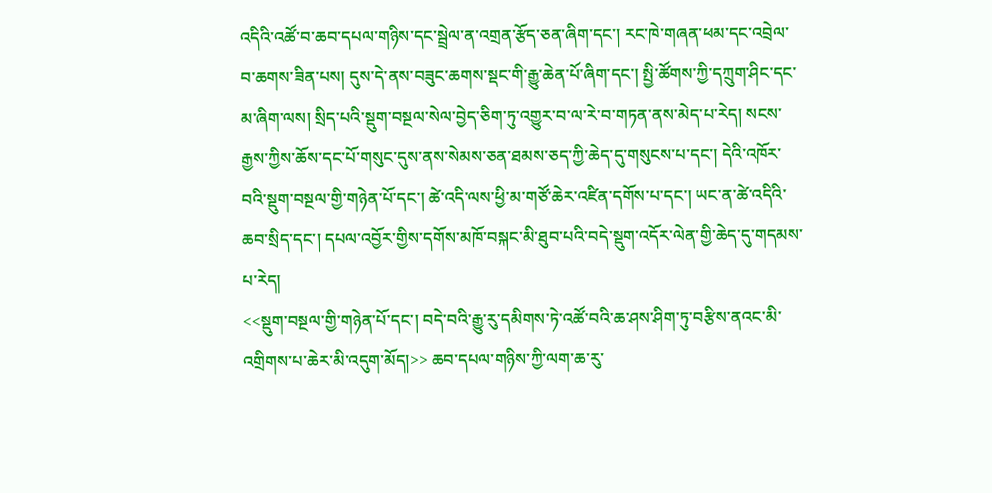འདིའི་འཚོ་བ་ཆབ་དཔལ་གཉིས་དང་སྦྲེལ་ན་འགྲན་རྩོད་ཅན་ཞིག་དང་། རང་ཁེ་གཞན་ཕམ་དང་འབྲེལ་བ་ཆགས་ཟིན་པས། དུས་དེ་ནས་བཟུང་ཆགས་སྡང་གི་རྒྱུ་ཆེན་པོ་ཞིག་དང་། སྤྱི་ཚོགས་ཀྱི་དཀྲུག་ཤིང་དང་མ་ཞིག་ལས། སྲིད་པའི་སྡུག་བསྔལ་སེལ་བྱེད་ཅིག་ཏུ་འགྱུར་བ་ལ་རེ་བ་གཏན་ནས་མེད་པ་རེད། སངས་རྒྱས་ཀྱིས་ཆོས་དང་པོ་གསུང་དུས་ནས་སེམས་ཅན་ཐམས་ཅད་ཀྱི་ཆེད་དུ་གསུངས་པ་དང་། དེའི་འཁོར་བའི་སྡུག་བསྔལ་གྱི་གཉེན་པོ་དང་། ཚེ་འདི་ལས་ཕྱི་མ་གཙོ་ཆེར་འཛིན་དགོས་པ་དང་། ཡང་ན་ཚེ་འདིའི་ཆབ་སྲིད་དང་། དཔལ་འབྱོར་གྱིས་དགོས་མཁོ་བསྐང་མི་ཐུབ་པའི་བདེ་སྡུག་འདོར་ལེན་གྱི་ཆེད་དུ་གདམས་པ་རེད།
<<སྡུག་བསྔལ་གྱི་གཉེན་པོ་དང་། བདེ་བའི་རྒྱུ་རུ་དམིགས་ཏེ་འཚོ་བའི་ཆ་ཤས་ཤིག་ཏུ་བརྩིས་ནའང་མི་འགྲིགས་པ་ཆེར་མི་འདུག་མོད།>> ཆབ་དཔལ་གཉིས་ཀྱི་ལག་ཆ་རུ་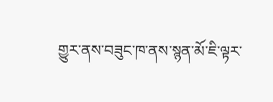གྱུར་ནས་བཟུང་ཁ་ནས་སྙན་མོ་ཇི་ལྟར་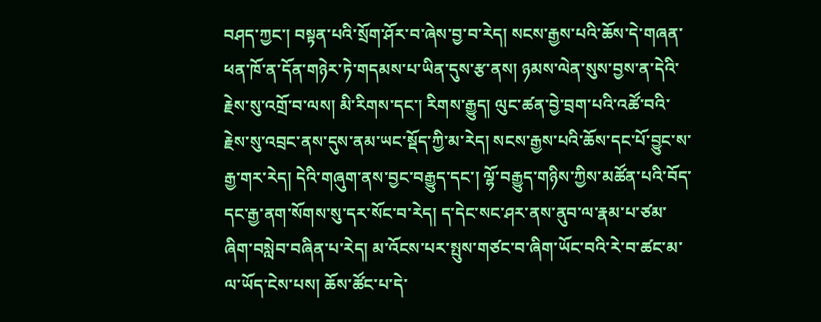བཤད་ཀྱང་། བསྟན་པའི་སྲོག་ཤོར་བ་ཞེས་བྱ་བ་རེད། སངས་རྒྱས་པའི་ཆོས་དེ་གཞན་ཕན་ཁོ་ན་དོན་གཉེར་ཏེ་གདམས་པ་ཡིན་དུས་རྩ་ནས། ཉམས་ལེན་སུས་བྱས་ན་དེའི་རྗེས་སུ་འགྲོ་བ་ལས། མི་རིགས་དང་། རིགས་རྒྱུད། ལུང་ཚན་བྱེ་བྲག་པའི་འཚོ་བའི་རྗེས་སུ་འབྲང་ནས་དུས་ནམ་ཡང་སྡོད་ཀྱི་མ་རེད། སངས་རྒྱས་པའི་ཆོས་དང་པོ་བྱུང་ས་རྒྱ་གར་རེད། དེའི་གཞུག་ནས་བྱང་བརྒྱུད་དང་། ལྷོ་བརྒྱུད་གཉིས་ཀྱིས་མཚོན་པའི་བོད་དང་རྒྱ་ནག་སོགས་སུ་དར་སོང་བ་རེད། ད་དེང་སང་ཤར་ནས་ནུབ་ལ་རྣམ་པ་ཙམ་ཞིག་བསླེབ་བཞིན་པ་རེད། མ་འོངས་པར་སྤུས་གཙང་བ་ཞིག་ཡོང་བའི་རེ་བ་ཚང་མ་ལ་ཡོད་ངེས་པས། ཆོས་ཚོང་པ་དེ་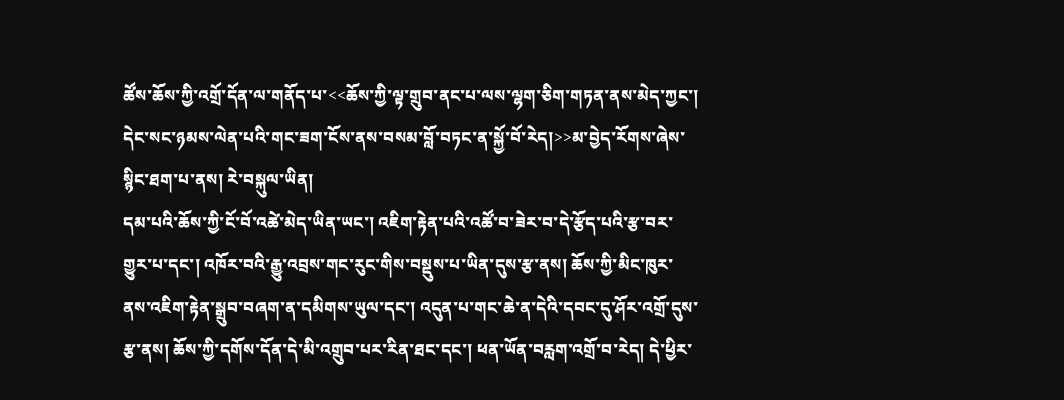ཚོས་ཆོས་ཀྱི་འགྲོ་དོན་ལ་གནོད་པ་<<ཆོས་ཀྱི་ལྟ་གྲུབ་ནང་པ་ལས་ལྷག་ཅིག་གཏན་ནས་མེད་ཀྱང་། དེང་སང་ཉམས་ལེན་པའི་གང་ཟག་ངོས་ནས་བསམ་བློ་བཏང་ན་སྐྱོ་བོ་རེད།>>མ་བྱེད་རོགས་ཞེས་སྙིང་ཐག་པ་ནས། རེ་བསྐུལ་ཡིན།
དམ་པའི་ཆོས་ཀྱི་ངོ་བོ་འཚེ་མེད་ཡིན་ཡང་། འཇིག་རྟེན་པའི་འཚོ་བ་ཟེར་བ་དེ་རྩོད་པའི་རྩ་བར་གྱུར་པ་དང་། འཁོར་བའི་རྒྱུ་འབྲས་གང་རུང་གིས་བསྡུས་པ་ཡིན་དུས་རྩ་ནས། ཆོས་ཀྱི་མིང་ཁུར་ནས་འཇིག་རྟེན་སྒྲུབ་བཞག་ན་དམིགས་ཡུལ་དང་། འདུན་པ་གང་ཆེ་ན་དེའི་དབང་དུ་ཤོར་འགྲོ་དུས་རྩ་ནས། ཆོས་ཀྱི་དགོས་དོན་དེ་མི་འགྲུབ་པར་རིན་ཐང་དང་། ཕན་ཡོན་བརླག་འགྲོ་བ་རེད། དེ་ཕྱིར་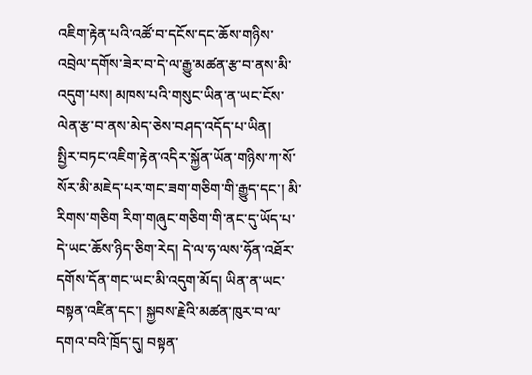འཇིག་རྟེན་པའི་འཚོ་བ་དངོས་དང་ཆོས་གཉིས་འབྲེལ་དགོས་ཟེར་བ་དེ་ལ་རྒྱུ་མཚན་རྩ་བ་ནས་མི་འདུག་པས། མཁས་པའི་གསུང་ཡིན་ན་ཡང་ངོས་ལེན་རྩ་བ་ནས་མེད་ཅེས་བཤད་འདོད་པ་ཡིན།
སྤྱིར་བཏང་འཇིག་རྟེན་འདིར་སྐྱོན་ཡོན་གཉིས་ཀ་སོ་སོར་མི་མཇེད་པར་གང་ཟག་གཅིག་གི་རྒྱུད་དང་། མི་རིགས་གཅིག རིག་གཞུང་གཅིག་གི་ནང་དུ་ཡོད་པ་དེ་ཡང་ཆོས་ཉིད་ཅིག་རེད། དེ་ལ་ཧ་ལས་ཧོན་འཐོར་དགོས་དོན་གང་ཡང་མི་འདུག་མོད། ཡིན་ན་ཡང་བསྟན་འཛིན་དང་། སྐྱབས་རྗེའི་མཚན་ཁུར་བ་ལ་དགའ་བའི་ཁྲོད་དུ། བསྟན་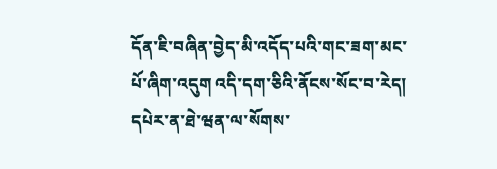དོན་ཇི་བཞིན་བྱེད་མི་འདོད་པའི་གང་ཟག་མང་པོ་ཞིག་འདུག འདི་དག་ཅིའི་ནོངས་སོང་བ་རེད། དཔེར་ན་ཐེ་ཝན་ལ་སོགས་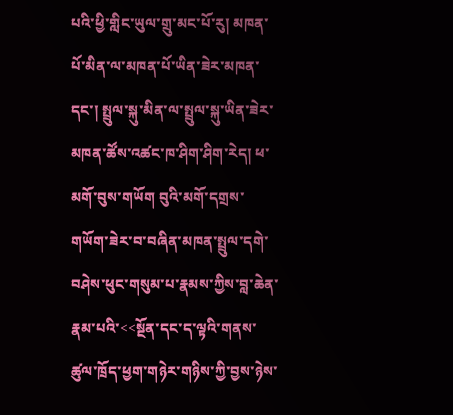པའི་ཕྱི་གླིང་ཡུལ་གྲུ་མང་པོ་རུ། མཁན་པོ་མིན་ལ་མཁན་པོ་ཡིན་ཟེར་མཁན་དང་། སྤྲུལ་སྐུ་མིན་ལ་སྤྲུལ་སྐུ་ཡིན་ཟེར་མཁན་ཚོས་འཚང་ཁ་ཤིག་ཤིག་རེད། ཕ་མགོ་བུས་གཡོག བུའི་མགོ་དགྲས་གཡོག་ཟེར་བ་བཞིན་མཁན་སྤྲུལ་དགེ་བཤེས་ཕུང་གསུམ་པ་རྣམས་ཀྱིས་བླ་ཆེན་རྣམ་པའི་<<སྔོན་དང་ད་ལྟའི་གནས་ཚུལ་ཁྲོད་ཕྱག་གཉེར་གཉིས་ཀྱི་བྱས་ཉེས་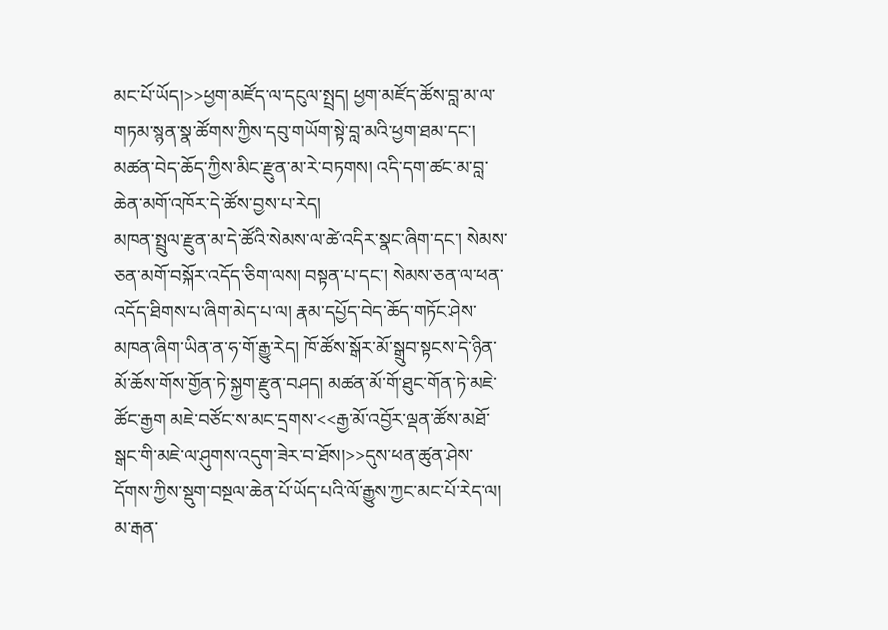མང་པོ་ཡོད།>>ཕྱག་མཛོད་ལ་དངུལ་སྤྲད། ཕྱག་མཛོད་ཚོས་བླ་མ་ལ་གཏམ་སྙན་སྣ་ཚོགས་ཀྱིས་དབུ་གཡོག་སྟེ་བླ་མའི་ཕྱག་ཐམ་དང་། མཚན་བེད་ཆོད་ཀྱིས་མིང་རྫུན་མ་རེ་བཏགས། འདི་དག་ཚང་མ་བླ་ཆེན་མགོ་འཁོར་དེ་ཚོས་བྱས་པ་རེད།
མཁན་སྤྲུལ་རྫུན་མ་དེ་ཚོའི་སེམས་ལ་ཚེ་འདིར་སྣང་ཞིག་དང་། སེམས་ཅན་མགོ་བསྐོར་འདོད་ཅིག་ལས། བསྟན་པ་དང་། སེམས་ཅན་ལ་ཕན་འདོད་ཐིགས་པ་ཞིག་མེད་པ་ལ། རྣམ་དཔྱོད་བེད་ཆོད་གཏོང་ཤེས་མཁན་ཞིག་ཡིན་ན་ཧ་གོ་རྒྱུ་རེད། ཁོ་ཚོས་སྒོར་མོ་སྒྲུབ་སྟངས་དེ་ཉིན་མོ་ཆོས་གོས་གྱོན་ཏེ་སྐྱག་རྫུན་བཤད། མཚན་མོ་གོ་ཐུང་གོན་ཏེ་མཇེ་ཚོང་རྒྱག མཇེ་བཙོང་ས་མང་དྲགས་<<རྒྱ་མོ་འབྱོར་ལྡན་ཚོས་མཐོ་སྒང་གི་མཇེ་ལ་ཤུགས་འདུག་ཟེར་བ་ཐོས།>>དུས་ཕན་ཚུན་ཤེས་དོགས་ཀྱིས་སྡུག་བསྔལ་ཆེན་པོ་ཡོད་པའི་ལོ་རྒྱུས་ཀྱང་མང་པོ་རེད་ལ། མ་རྒན་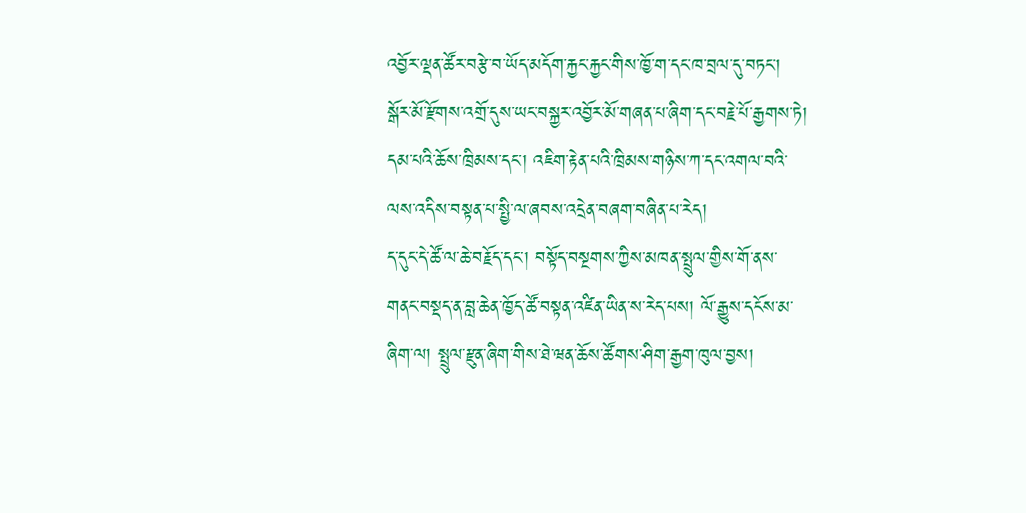འབྱོར་ལྡན་ཚོར་བརྩེ་བ་ཡོད་མདོག་རྐྱང་རྐྱང་གིས་ཁྱོ་ག་དང་ཁ་བྲལ་དུ་བཏང་། སྒོར་མོ་རྫོགས་འགྲོ་དུས་ཡང་བསྐྱར་འབྱོར་མོ་གཞན་པ་ཞིག་དང་བརྗེ་པོ་རྒྱགས་ཏེ། དམ་པའི་ཆོས་ཁྲིམས་དང་། འཇིག་རྟེན་པའི་ཁྲིམས་གཉིས་ཀ་དང་འགལ་བའི་ལས་འདིས་བསྟན་པ་སྤྱི་ལ་ཞབས་འདྲེན་བཞག་བཞིན་པ་རེད།
ད་དུང་དེ་ཚོ་ལ་ཆེ་བརྗོད་དང་། བསྟོད་བསྔགས་ཀྱིས་མཁན་སྤྲུལ་གྱིས་གོ་ནས་གནང་བསྡད་ན་བླ་ཆེན་ཁྱོད་ཚོ་བསྟན་འཛིན་ཡིན་ས་རེད་པས། ལོ་རྒྱུས་དངོས་མ་ཞིག་ལ། སྤྲུལ་རྫུན་ཞིག་གིས་ཐེ་ཝན་ཆོས་ཚོགས་ཤིག་རྒྱག་ཁུལ་བྱས།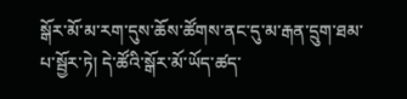སྒོར་མོ་མ་རག་དུས་ཆོས་ཚོགས་ནང་དུ་མ་རྒན་དྲུག་ཐམ་པ་སྦྱོར་ཏེ། དེ་ཚོའི་སྒོར་མོ་ཡོད་ཚད་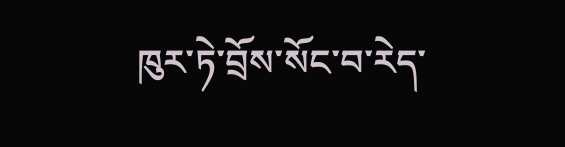ཁུར་ཏེ་བྲོས་སོང་བ་རེད་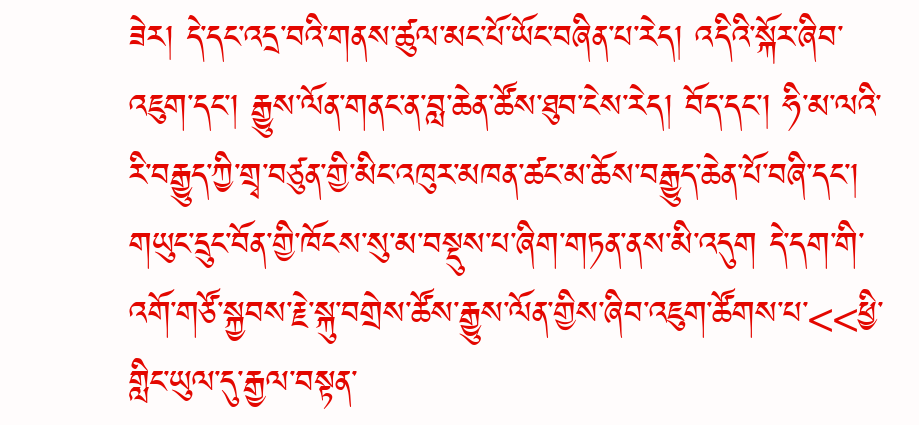ཟེར། དེ་དང་འདྲ་བའི་གནས་ཚུལ་མང་པོ་ཡོང་བཞིན་པ་རེད། འདིའི་སྐོར་ཞིབ་འཇུག་དང་། རྒྱུས་ལོན་གནང་ན་བླ་ཆེན་ཚོས་ཐུབ་ངེས་རེད། བོད་དང་། ཧི་མ་ལའི་རི་བརྒྱུད་ཀྱི་གྲྭ་བཙུན་གྱི་མིང་འཁུར་མཁན་ཚང་མ་ཆོས་བརྒྱུད་ཆེན་པོ་བཞི་དང་། གཡུང་དྲུང་བོན་གྱི་ཁོངས་སུ་མ་བསྡུས་པ་ཞིག་གཏན་ནས་མི་འདུག དེ་དག་གི་འགོ་གཙོ་སྐྱབས་རྗེ་སྐུ་བགྲེས་ཚོས་རྒྱུས་ལོན་གྱིས་ཞིབ་འཇུག་ཚོགས་པ་<<ཕྱི་གླིང་ཡུལ་དུ་རྒྱལ་བསྟན་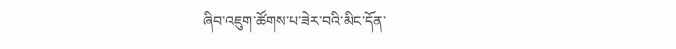ཞིབ་འཇུག་ཚོགས་པ་ཟེར་བའི་མིང་དོན་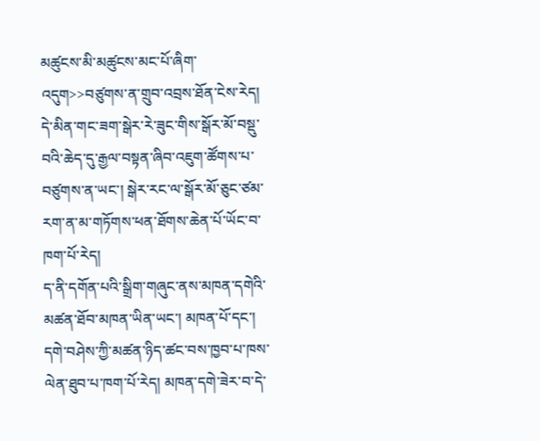མཚུངས་མི་མཚུངས་མང་པོ་ཞིག་འདུག>>བཙུགས་ན་གྲུབ་འབྲས་ཐོན་ངེས་རེད། དེ་མིན་གང་ཟག་སྒེར་རེ་ཟུང་གིས་སྒོར་མོ་བསྡུ་བའི་ཆེད་དུ་རྒྱལ་བསྟན་ཞིབ་འཇུག་ཚོགས་པ་བཙུགས་ན་ཡང་། སྒེར་རང་ལ་སྒོར་མོ་ཅུང་ཙམ་རག་ན་མ་གཏོགས་ཕན་ཐོགས་ཆེན་པོ་ཡོང་བ་ཁག་པོ་རེད།
ད་ནི་དགོན་པའི་སྒྲིག་གཞུང་ནས་མཁན་དགེའི་མཚན་ཐོབ་མཁན་ཡིན་ཡང་། མཁན་པོ་དང་། དགེ་བཤེས་ཀྱི་མཚན་ཉིད་ཚང་བས་ཁྱབ་པ་ཁས་ལེན་ཐུབ་པ་ཁག་པོ་རེད། མཁན་དགེ་ཟེར་བ་དེ་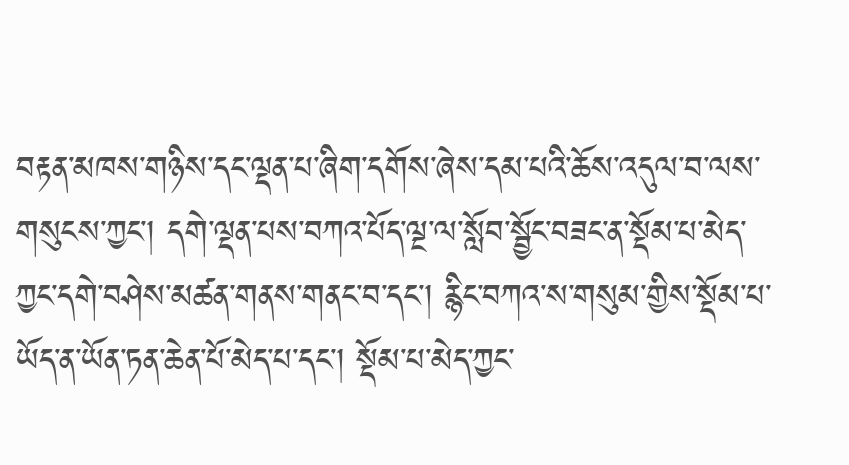བརྟན་མཁས་གཉིས་དང་ལྡན་པ་ཞིག་དགོས་ཞེས་དམ་པའི་ཆོས་འདུལ་བ་ལས་གསུངས་ཀྱང་། དགེ་ལྡན་པས་བཀའ་པོད་ལྔ་ལ་སློབ་སྦྱོང་བཟང་ན་སྡོམ་པ་མེད་ཀྱང་དགེ་བཤེས་མཚན་གནས་གནང་བ་དང་། རྙིང་བཀའ་ས་གསུམ་གྱིས་སྡོམ་པ་ཡོད་ན་ཡོན་ཏན་ཆེན་པོ་མེད་པ་དང་། སྡོམ་པ་མེད་ཀྱང་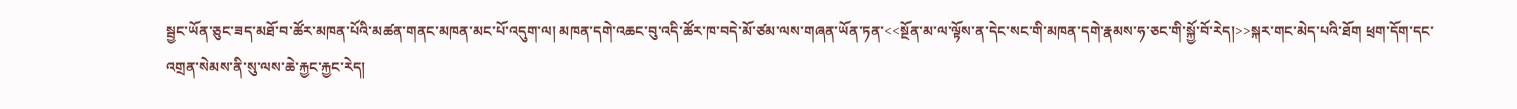སྦྱང་ཡོན་ཅུང་ཟད་མཐོ་བ་ཚོར་མཁན་པོའི་མཚན་གནང་མཁན་མང་པོ་འདུག་ལ། མཁན་དགེ་འཆང་བུ་འདི་ཚོར་ཁ་བདེ་མོ་ཙམ་ལས་གཞན་ཡོན་ཏན་<<སྔོན་མ་ལ་ལྟོས་ན་དེང་སང་གི་མཁན་དགེ་རྣམས་ཧ་ཅང་གི་སྐྱོ་བོ་རེད།>>སྐར་གང་མེད་པའི་ཐོག ཕྲག་དོག་དང་འགྲན་སེམས་ནི་སུ་ལས་ཆེ་རྐྱང་རྐྱང་རེད།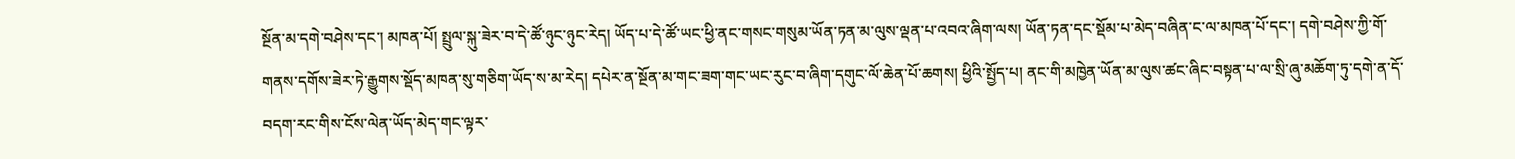སྔོན་མ་དགེ་བཤེས་དང་། མཁན་པོ། སྤྲུལ་སྐུ་ཟེར་བ་དེ་ཚོ་ཉུང་ཉུང་རེད། ཡོད་པ་དེ་ཚོ་ཡང་ཕྱི་ནང་གསང་གསུམ་ཡོན་ཏན་མ་ལུས་ལྡན་པ་འབའ་ཞིག་ལས། ཡོན་ཏན་དང་སྡོམ་པ་མེད་བཞིན་ང་ལ་མཁན་པོ་དང་། དགེ་བཤེས་ཀྱི་གོ་གནས་དགོས་ཟེར་ཏེ་རྒྱུགས་སྡོད་མཁན་སུ་གཅིག་ཡོད་ས་མ་རེད། དཔེར་ན་སྔོན་མ་གང་ཟག་གང་ཡང་རུང་བ་ཞིག་དགུང་ལོ་ཆེན་པོ་ཆགས། ཕྱིའི་སྤྱོད་པ། ནང་གི་མཁྱེན་ཡོན་མ་ལུས་ཚང་ཞིང་བསྟན་པ་ལ་སྲི་ཞུ་མཆོག་ཏུ་དགེ་ན་དོ་བདག་རང་གིས་ངོས་ལེན་ཡོད་མེད་གང་ལྟར་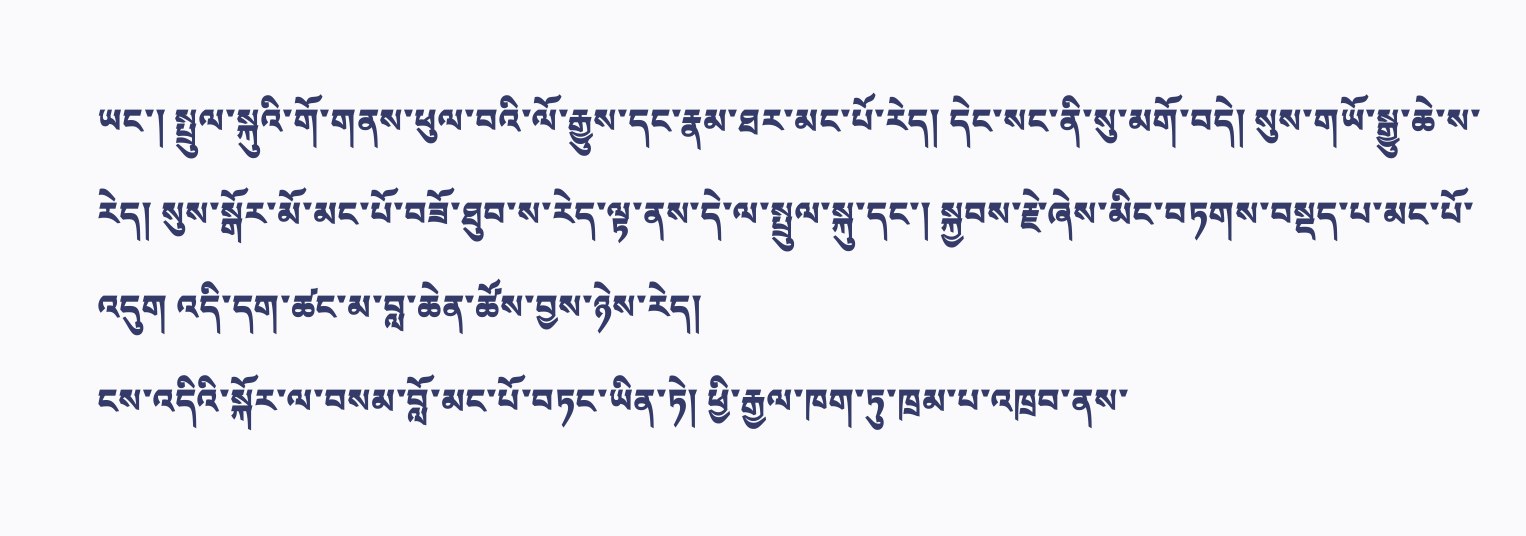ཡང་། སྤྲུལ་སྐུའི་གོ་གནས་ཕུལ་བའི་ལོ་རྒྱུས་དང་རྣམ་ཐར་མང་པོ་རེད། དེང་སང་ནི་སུ་མགོ་བདེ། སུས་གཡོ་སྒྱུ་ཆེ་ས་རེད། སུས་སྒོར་མོ་མང་པོ་བཟོ་ཐུབ་ས་རེད་ལྟ་ནས་དེ་ལ་སྤྲུལ་སྐུ་དང་། སྐྱབས་རྗེ་ཞེས་མིང་བཏགས་བསྡད་པ་མང་པོ་འདུག འདི་དག་ཚང་མ་བླ་ཆེན་ཚོས་བྱས་ཉེས་རེད།
ངས་འདིའི་སྐོར་ལ་བསམ་བློ་མང་པོ་བཏང་ཡིན་ཏེ། ཕྱི་རྒྱལ་ཁག་ཏུ་ཁྲམ་པ་འཁྲབ་ནས་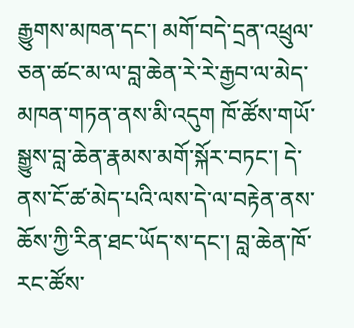རྒྱུགས་མཁན་དང་། མགོ་བདེ་དྲན་འཕྲུལ་ཅན་ཚང་མ་ལ་བླ་ཆེན་རེ་རེ་རྒྱབ་ལ་མེད་མཁན་གཏན་ནས་མི་འདུག ཁོ་ཚོས་གཡོ་སྒྱུས་བླ་ཆེན་རྣམས་མགོ་སྐོར་བཏང་། དེ་ནས་ངོ་ཚ་མེད་པའི་ལས་དེ་ལ་བརྟེན་ནས་ཆོས་ཀྱི་རིན་ཐང་ཡོད་ས་དང་། བླ་ཆེན་ཁོ་རང་ཚོས་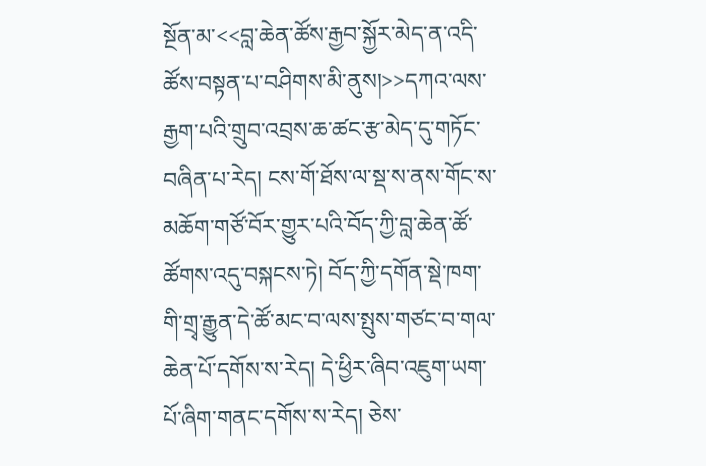སྔོན་མ་<<བླ་ཆེན་ཚོས་རྒྱབ་སྐྱོར་མེད་ན་འདི་ཚོས་བསྟན་པ་བཤིགས་མི་ནུས།>>དཀའ་ལས་རྒྱག་པའི་གྲུབ་འབྲས་ཆ་ཚང་རྩ་མེད་དུ་གཏོང་བཞིན་པ་རེད། ངས་གོ་ཐོས་ལ་སྡ་ས་ནས་གོང་ས་མཆོག་གཙོ་བོར་གྱུར་པའི་བོད་ཀྱི་བླ་ཆེན་ཚོ་ཚོགས་འདུ་བསྐངས་ཏེ། བོད་ཀྱི་དགོན་སྡེ་ཁག་གི་གྲྭ་རྒྱུན་དེ་ཚོ་མང་བ་ལས་སྤུས་གཙང་བ་གལ་ཆེན་པོ་དགོས་ས་རེད། དེ་ཕྱིར་ཞིབ་འཇུག་ཡག་པོ་ཞིག་གནང་དགོས་ས་རེད། ཅེས་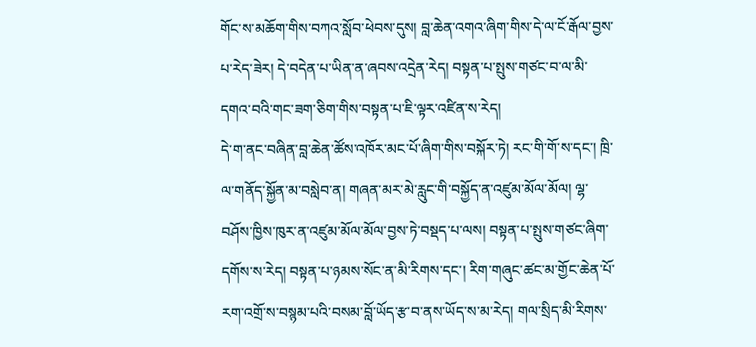གོང་ས་མཆོག་གིས་བཀའ་སློབ་ཕེབས་དུས། བླ་ཆེན་འགའ་ཞིག་གིས་དེ་ལ་ངོ་རྒོལ་བྱས་པ་རེད་ཟེར། དེ་བདེན་པ་ཡིན་ན་ཞབས་འདྲེན་རེད། བསྟན་པ་སྤུས་གཙང་བ་ལ་མི་དགའ་བའི་གང་ཟག་ཅིག་གིས་བསྟན་པ་ཇི་ལྟར་འཛིན་ས་རེད།
དེ་ག་ནང་བཞིན་བླ་ཆེན་ཚོས་འཁོར་མང་པོ་ཞིག་གིས་བསྐོར་ཏེ། རང་གི་གོ་ས་དང་། ཁྲི་ལ་གནོད་སྐྱོན་མ་བསླེབ་ན། གཞན་མར་མེ་རླུང་གི་བསྐྱོད་ན་འཛུམ་མོལ་མོལ། ལྷ་བཤོས་ཁྱིས་ཁུར་ན་འཛུམ་མོལ་མོལ་བྱས་ཏེ་བསྡད་པ་ལས། བསྟན་པ་སྤུས་གཙང་ཞིག་དགོས་ས་རེད། བསྟན་པ་ཉམས་སོང་ན་མི་རིགས་དང་། རིག་གཞུང་ཚང་མ་གྱོང་ཆེན་པོ་རག་འགྲོ་ས་བསྙམ་པའི་བསམ་བློ་ཡོད་རྩ་བ་ནས་ཡོད་ས་མ་རེད། གལ་སྲིད་མི་རིགས་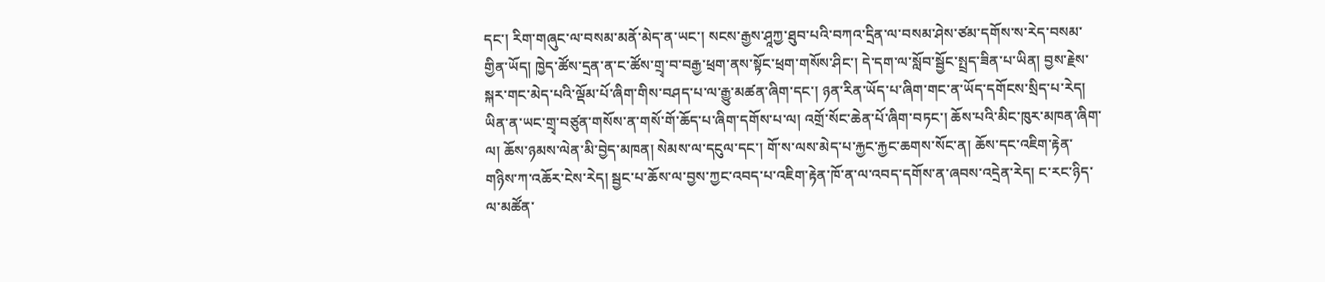དང་། རིག་གཞུང་ལ་བསམ་མནོ་མེད་ན་ཡང་། སངས་རྒྱས་ཤཱཀྱ་ཐུབ་པའི་བཀའ་དྲིན་ལ་བསམ་ཤེས་ཙམ་དགོས་ས་རེད་བསམ་གྱིན་ཡོད། ཁྱེད་ཚོས་དྲན་ན་ང་ཚོས་གྲྭ་བ་བརྒྱ་ཕྲག་ནས་སྟོང་ཕྲག་གསོས་ཤིང་། དེ་དག་ལ་སློབ་སྦྱོང་སྤྲད་ཟིན་པ་ཡིན། བྱས་རྗེས་སྐར་གང་མེད་པའི་ལྡོམ་པོ་ཞིག་གིས་བཤད་པ་ལ་རྒྱུ་མཚན་ཞིག་དང་། ཉན་རིན་ཡོད་པ་ཞིག་གང་ན་ཡོད་དགོངས་སྲིད་པ་རེད།
ཡིན་ན་ཡང་གྲྭ་བཙུན་གསོས་ན་གསོ་གོ་ཆོད་པ་ཞིག་དགོས་པ་ལ། འགྲོ་སོང་ཆེན་པོ་ཞིག་བཏང་། ཆོས་པའི་མིང་ཁུར་མཁན་ཞིག་ལ། ཆོས་ཉམས་ལེན་མི་བྱེད་མཁན། སེམས་ལ་དངུལ་དང་། གོ་ས་ལས་མེད་པ་རྐྱང་རྐྱང་ཆགས་སོང་ན། ཆོས་དང་འཇིག་རྟེན་གཉིས་ཀ་འཆོར་ངེས་རེད། སྦྱང་པ་ཆོས་ལ་བྱས་ཀྱང་འབད་པ་འཇིག་རྟེན་ཁོ་ན་ལ་འབད་དགོས་ན་ཞབས་འདྲེན་རེད། ང་རང་ཉིད་ལ་མཚོན་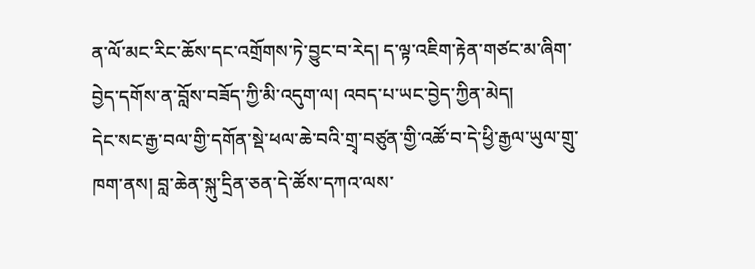ན་ལོ་མང་རིང་ཆོས་དང་འགྲོགས་ཏེ་བྱུང་བ་རེད། ད་ལྟ་འཇིག་རྟེན་གཙང་མ་ཞིག་བྱེད་དགོས་ན་བློས་བཟོད་ཀྱི་མི་འདུག་ལ། འབད་པ་ཡང་བྱེད་ཀྱིན་མེད།
དེང་སང་རྒྱ་བལ་གྱི་དགོན་སྡེ་ཕལ་ཆེ་བའི་གྲྭ་བཙུན་གྱི་འཚོ་བ་དེ་ཕྱི་རྒྱལ་ཡུལ་གྲུ་ཁག་ནས། བླ་ཆེན་སྐུ་དྲིན་ཅན་དེ་ཚོས་དཀའ་ལས་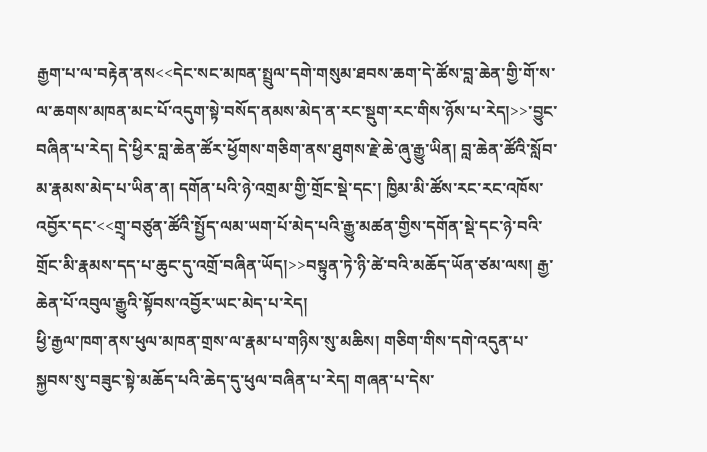རྒྱག་པ་ལ་བརྟེན་ནས<<དེང་སང་མཁན་སྤྲུལ་དགེ་གསུམ་ཐབས་ཆག་དེ་ཚོས་བླ་ཆེན་གྱི་གོ་ས་ལ་ཆགས་མཁན་མང་པོ་འདུག་སྟེ་བསོད་ནམས་མེད་ན་རང་སྡུག་རང་གིས་ཉོས་པ་རེད།>>་བྱུང་བཞིན་པ་རེད། དེ་ཕྱིར་བླ་ཆེན་ཚོར་ཕྱོགས་གཅིག་ནས་ཐུགས་རྗེ་ཆེ་ཞུ་རྒྱུ་ཡིན། བླ་ཆེན་ཚོའི་སློབ་མ་རྣམས་མེད་པ་ཡིན་ན། དགོན་པའི་ཉེ་འགྲམ་གྱི་གྲོང་སྡེ་དང་། ཁྱིམ་མི་ཚོས་རང་རང་འཁོས་འབྱོར་དང་<<གྲྭ་བཙུན་ཚོའི་སྤྱོད་ལམ་ཡག་པོ་མེད་པའི་རྒྱུ་མཚན་གྱིས་དགོན་སྡེ་དང་ཉེ་བའི་གྲོང་མི་རྣམས་དད་པ་ཆུང་དུ་འགྲོ་བཞིན་ཡོད།>>བསྟུན་ཏེ་ཉི་ཚེ་བའི་མཆོད་ཡོན་ཙམ་ལས། རྒྱ་ཆེན་པོ་འབུལ་རྒྱུའི་སྟོབས་འབྱོར་ཡང་མེད་པ་རེད།
ཕྱི་རྒྱལ་ཁག་ནས་ཕུལ་མཁན་གྲས་ལ་རྣམ་པ་གཉིས་སུ་མཆིས། གཅིག་གིས་དགེ་འདུན་པ་སྐྱབས་སུ་བཟུང་སྟེ་མཆོད་པའི་ཆེད་དུ་ཕུལ་བཞིན་པ་རེད། གཞན་པ་དེས་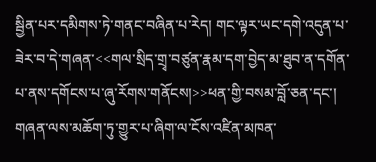སྦྱིན་པར་དམིགས་ཏེ་གནང་བཞིན་པ་རེད། གང་ལྟར་ཡང་དགེ་འདུན་པ་ཟེར་བ་དེ་གཞན་<<གལ་སྲིད་གྲྭ་བཙུན་རྣམ་དག་བྱེད་མ་ཐུབ་ན་དགོན་པ་ནས་དགོངས་པ་ཞུ་རོགས་གནོངས།>>ཕན་གྱི་བསམ་བློ་ཅན་དང་། གཞན་ལས་མཆོག་ཏུ་གྱུར་པ་ཞིག་ལ་ངོས་འཛིན་མཁན་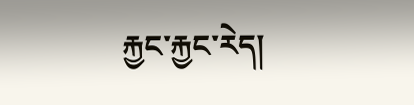རྐྱང་རྐྱང་རེད།